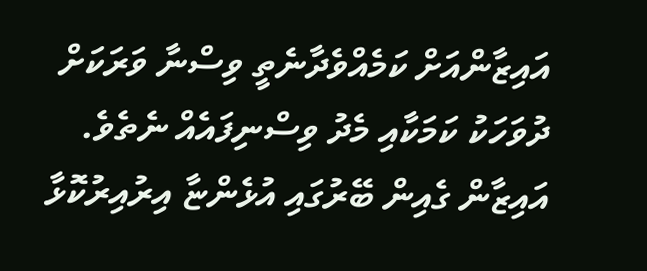އައިޒާންއަށް ކަމެއްވެދާނެތީ ވިސްނާ ވަރަކަށް ދުވަހަކު ކަމަކާއި މެދު ވިސްނިފައެއް ނެތެވެ. އައިޒާން ގެއިން ބޭރުގައި އުޅެންޏާ އިރުއިރުކޮޅާ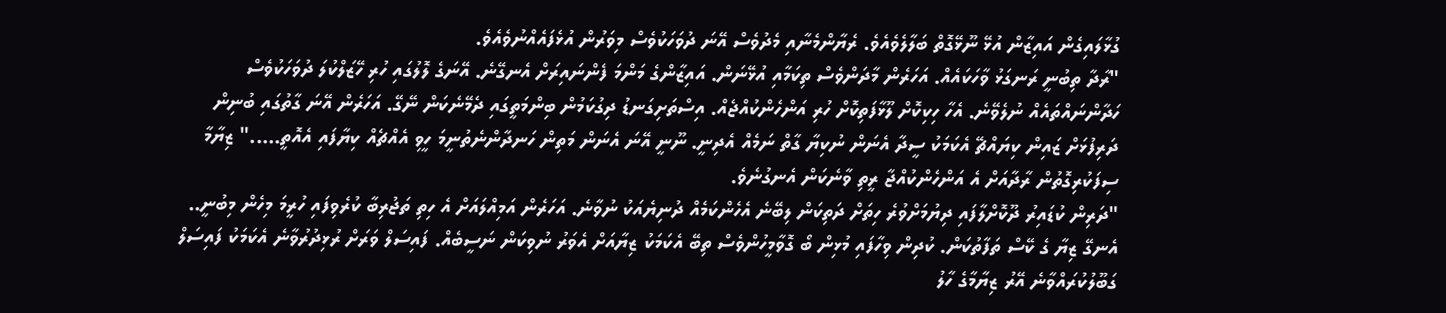ގުޅާލައިގެން އައިޒާން އުޅޭ ނޫޅޭގޮތް ބަލާލެވެއެވެ. ރެޔާންމެނާއި މެދުވެސް އޭނަ ދުވަހަކުވެސް މިވަރުން އުޅެފައެއްނުވެއެވެ.
"ރާދާ ތިބުނީ ރަނގަޅު ވާހަކައެއް. އަހަރެން މާދަންވެސް ތިކަމާއި އުޅޭނަން. އައިޒާންގެ މަންމަ ފެންނައިރަށް އެނގޭނެ. އޭނަގެ ލޮލުގައި ހުރި ހޭޒަލްކުލަ ދުވަހަކުވެސް ހަދާންނައްތައެއް ނުލެވޭނެ. އެހާ ހިކިކޮށް ލޫޅާފަތިކޮށް ހުރި އަންހެންކުއްޖެއް. އިސްތަށިގަނޑު ދިގުކަމުން ބިންމަތީގައި ދެމޭނެކަން ނޭގޭ. އަހަރެން އޭނަ ގާތުގައި ބުނިން ދަރިފުޅަށް ޒައިން ކިޔައްޗޭ އެކަމަކު ސީދާ އެނަން ނުކިޔާ ގާތް ނަމެއް އެދިނީ. ނޫނީ އޭނަ އެނަން މަތިން ހަނދާންނެތުނީމަ ހީވި އެއްޗެއް ކިޔާފައި އެއޮތީ....." ޒިޔާމާ ސިފަކުރިގޮތުން ރާދާއަށް އެ އަންހެންކުއްޖާ ރީތި ވާނެކަން އެނގުނެވެ.
"ދަރިން ކުޑައިރު ދޫކޮށްލާފައި ދިޔުމަށްވުރެ ހިތަށް ދަތިކަން ލިބޭނެ އެހެންކަމެއް ދުނިޔެއަކު ނުވާނެ. އަހަރެން އަމިއްލައަށް އެ ހިތި ތަޖުރިބާ ކުރެވިފައި ހުރީމަ މިހެން މިބުނީ.. އެނގޭ ޒިޔާ ގެ ކޭސް ތަފާތުކަން. ކުދިން ވިހާފައި މުޅިން ބޯ ގޮވާމީހުންވެސް ތިބޭ އެކަމަކު ޒިޔާއަށް އެވަރު ނުވިކަން ނަސީބެއް. ފައިސަލް ވަރަށް ރުޅިދުރުވާނެ އެކަމަކު ފައިސަލް ގަބޫލުކުރައްވާނެ އޭރު ޒިޔާމާގެ ހާލު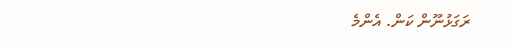ރަގަޅުނޫން ކަން. އެންމެ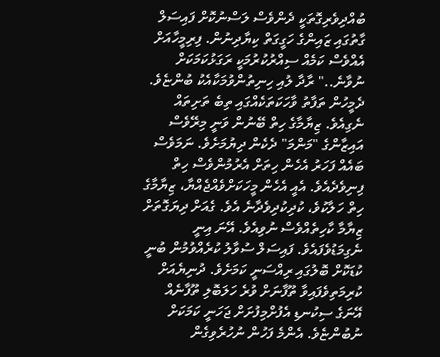ބުއްދިވެރިގޮތަކީ ދެންވެސް ލަސްނުކޮށް ފައިސަލް ގާތުގައި ޒައިންގެ ހަގީގަތް ކިޔާދިނުން. ފިރިމީހާއަށް އެއްވެސް ކަމެއް ސިއްރުކުރުމަކީ ރަގަޅުކަމަކަށް ނުވާނެ.." ރާދާ ލުއި ހިނިތުންވުމަކާއެކު ބުންޏެވެ.
ދެމީހުން ތަފާތު ވާހަކަތަކެއްގައި ތިބެ ތަށިތައް ނެގިއެވެ. ޒިޔާމާގެ ހިތް ބޭނުން ވަނީ މިރޭވެސް އައިޒާންގެ "މަންމަ" ދެކެން ދިޔުމަށެވެ. ނަމަވެސް ބައެއް ފަހަރު އެހެން ހިތަށް އެރުމުންވެސް ހިތް ފިނިވެދެއެވެ. އެއީ އެހެން މީހަކަށްވެއްޖެއްޔާ، ޒިޔާމާގެ ހިތް ހަލާކުވެ، ކުދިކުދިވެދާނެ އެވެ. ގެއަށް ދިޔަގޮތަށް ޒިޔާމާ ކާހިތެއްވެސް ނުވިއެވެ. އޭނަ އިނީ ނެގިމަޑުވެފައެވެ. ފައިސަލް ސުވާލު ކުރެއްވުމުން ބުނީ ކުޑަކޮށް ބޮލުގައި ރިއްސަނީ ކަމަށެވެ. ދުނިޔެއަށް ކުރިމަތިވެފައިވާ ތޫފާނަށް ވުރެ ހަލަބޮލި ތޫފާނެއް އޭނަގެ ސިކުނޑި އެފުށްމިފުށަށް ޖަހަނީ ކަމަކަށް ނުބުންޏެވެ. އެންމެ ފަހުން ނުހުރެވިގެން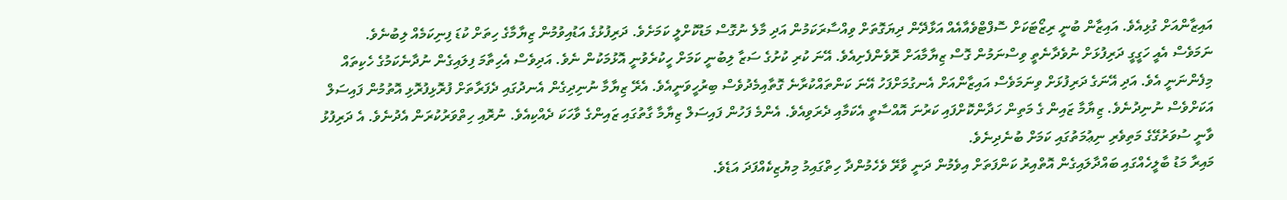އައިޒާންއަށް ގުޅިއެވެ. އައިޒާން ބުނީ ރިޒޯޓަކަށް ސޮފްޓްވެއާއެއް އަޅާދޭން ދިޔަގޮތަށް ވިއްސާރަކަމުން އަދި މާލެ ނުގޮސް މަޑުކޮށްލީ ކަމަށެވެ. ދަރިފުޅުގެ އަޑުއިވުމުން ޒިޔާމާގެ ހިތަށް ކުޑަ ފިނިކަމެއް ލިބުނެވެ.
ނަމަވެސް އެއީ ހަގީގީ ދަރިފުޅަށް ނުވެދާނެތީ ވިސްނަމުން ގޮސް ޒިޔާމާއަށް ރޮވެންފެށިއެވެ. އޭނަ ކުރި ކުށުގެ ސަޒާ ލިބުނީ ކަމަށް ހީކުރެވުނީ އޮޅުމަކުން ނެވެ. އަދިވެސް އެހިތާމަ ފިލައިގެން ނުދާނެކަމުގެ ހެކިތައް މިފެންނަނީ އެވެ. އަދި އޭނަގެ ދަރިފުޅަށް ވިނަމަވެސް އައިޒާންއަށް އެނގުމަށްފަހު އޭނަ ކަންތައްކުރާނެ ގޮތާއިމެދުވެސް ބިރުހީވަނީއެވެ. އެރޭ ޒިޔާމާ ނުނިދިގެން އެނދުގައި ދެފަރާތަށް ފުރޮޅިފުރޮޅި އޮތުމުން ފައިސަލް އަކަށްވެސް ނުނިދުނެވެ. ޒިޔާމާ ޒައިން ގެ މަތިން ހަދާންކޮށްފައި ކަރުނަ އޮއްސާތީ އެކަމާއި ދެރަވިއެވެ. އެންމެ ފަހުން ފައިސަލް ޒިޔާމާ ގާތުގައި ޒައިންގެ ވާހަކަ ދެއްކިއެވެ. ނުރޮއި ހިތްވަރުކުރަން އެދުނެވެ. އެ ދަރިފުޅު ވާނީ ސުވަރުގޭގެ މަތިވެރި ނިޢުމަތުގައި ކަމަށް ބުނެދިނެވެ.
މައިރާ މަޑު ބާލީހެއްގައި ބައްދާލައިގެން އޮތްއިރު ކަންފަތަށް އިވެމުން ދަނީ ވާރޭ ވެހެމުންދާ ހިތްގައިމު މިޔުޒިކެއްފަދަ އަޑެވެ.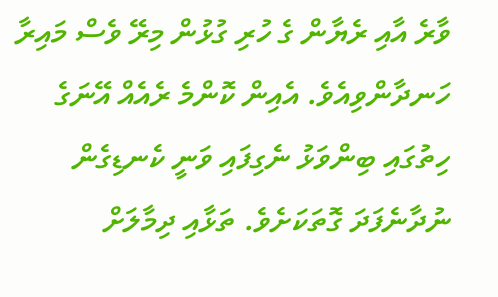ވާރެ އާއި ރެޔާން ގެ ހުރި ގުޅުން މިރޭ ވެސް މައިރާ ހަނދާންވިއެވެ. އެއިން ކޮންމެ ރެއެއް އޭނަގެ ހިތުގައި ބިންވަޅު ނެގިފައި ވަނީ ކެނޑިގެން ނުދާނެފަދަ ގޮތަކަށެވެ. ތަޅާއި ދިމާލަށް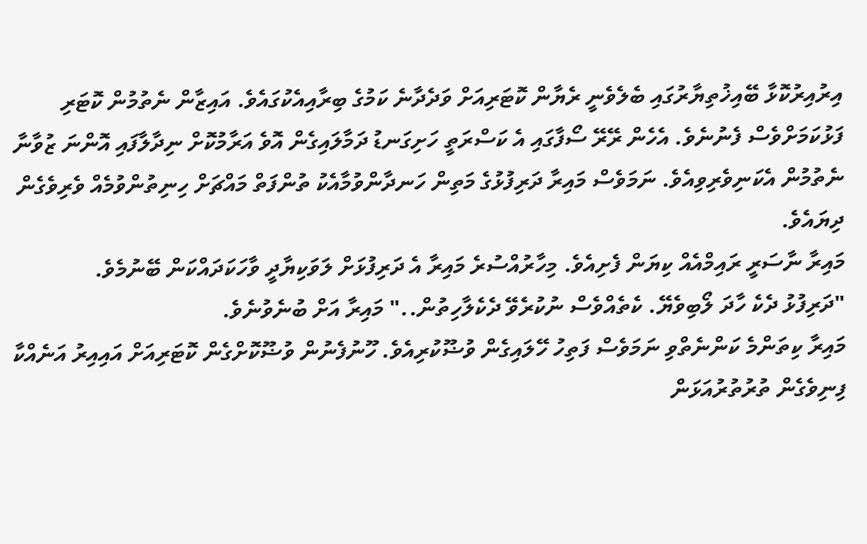އިރުއިރުކޮޅާ ބޭއިޚުތިޔާރުގައި ބެލެވެނީ ރެޔާން ކޮޓަރިއަށް ވަދެދާނެ ކަމުގެ ބިރާއިއެކުގައެވެ. އައިޒާން ނެތުމުން ކޮޓަރި ފަޅުކަމަށްވެސް ފެނުނެވެ. އެހެން ރޭރޭ ސޯފާގައި އެ ކަސްރަތީ ހަށިގަނޑު ދަމާލައިގެން އޮވެ އަރާމުކޮށް ނިދާލާފައި އޮންނަ ޒުވާނާ ނެތުމުން އެކަނިވެރިވިއެވެ. ނަމަވެސް މައިރާ ދަރިފުޅުގެ މަތިން ހަނދާންވުމާއެކު ތުންފަތް މައްޗަށް ހިނިތުންވުމެއް ވެރިވެގެން ދިޔައެވެ.
މައިރާ ނާސަރީ ރައިމްއެއް ކިޔަން ފެށިއެވެ. މިހާރުއްސުރެ މައިރާ އެ ދަރިފުޅަށް ލަވަކިޔާދީ ވާހަކަދައްކަން ބޭނުމެވެ.
"ދަރިފުޅު ދެކެ ހާދަ ލޯބިވެޔޭ. ކެތެއްވެސް ނުކުރެވޭ ދެކެލާހިތުން.." މައިރާ އަށް ބުނެވުނެވެ.
މައިރާ ކިތަންމެ ކަންނެތްވި ނަމަވެސް ފަތިހު ހޭލައިގެން ވުޟޫކުރިއެވެ. ހޫނުފެނުން ވުޟޫކޮށްގެން ކޮޓަރިއަށް އައިއިރު އަނެއްކާ ފިނިވެގެން ތުރުތުރުއަޅަން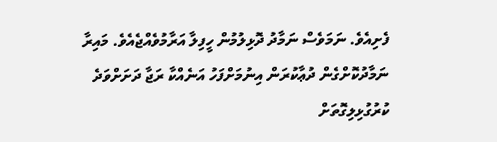ފެށިއެވެ. ނަމަވެސް ނަމާދު ދޮޅިލުމުން ހީފިލާ އަރާމުވެއްޖެއެވެ. މައިރާ ނަމާދުކޮށްގެން ދުޢާކުރަން އިނުމަށްފަހު އަނެއްކާ ރަޖާ ދަށަށްވަދެ ކުރުގުޅިލިގޮތަށް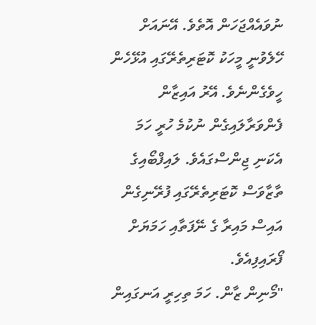ނުވައެއްޖަހަން އޮތެވެ. އޭނައަށް ހޭލެވުނީ މީހަކު ކޮޓަރިތެރޭގައި އުޅޭހެން ހީވެގެންނެވެ. އޭރު އައިޒާން ފެންވަރާލައިގެން ނުކުމެ ހުރީ ހަމަ އެކަނި ޖިންސްގައެވެ. ލައިފްބޯއިގެ ތާޒާވަސް ކޮޓަރިތެރޭގައި ފުރޭނިގެން އައިސް މައިރާ ގެ ނޭފަތާއި ހަމަޔަށް ފޯރައިފިއެވެ.
"މޯނިން ޒާން. ހަމަ ތިހިރީ އަނގައިން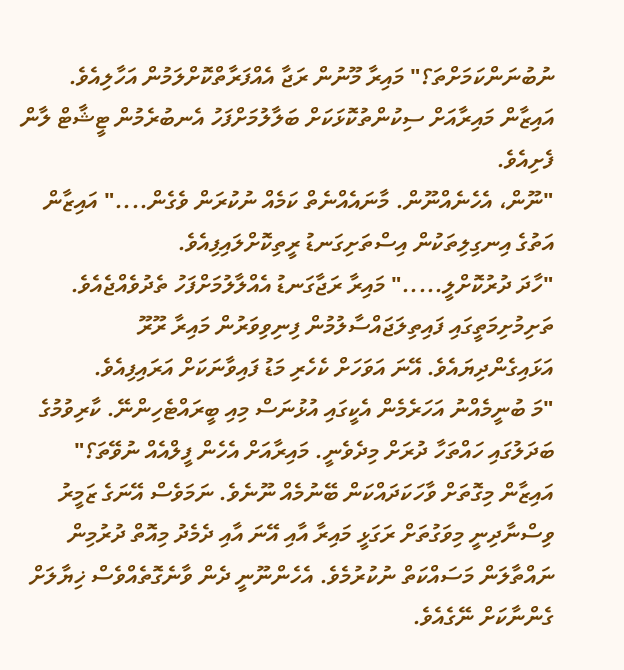ނުބުނަންކަމަށްތަ؟" މައިރާ މޫނުން ރަޖާ އެއްފަރާތްކޮށްލަމުން އަހާލިއެވެ. އައިޒާން މައިރާއަށް ސިކުންތުކޮޅަކަށް ބަލާލުމަށްފަހު އެނބުރެމުން ޓީޝާޓް ލާން ފެށިއެވެ.
"ނޫން، އެހެނެއްނޫން. މާނައެއްނެތް ކަމެއް ނުކުރަން ވެގެން...." އައިޒާން އަތުގެ އިނގިލިތަކުން އިސްތަށިގަނޑު ރީތިކޮށްލައިފިއެވެ.
"ހާދަ ދުރުކޮށްލީ....." މައިރާ ރަޖާގަނޑު އެއްލާލުމަށްފަހު ތެދުވެއްޖެއެވެ. ތަށިމުށިމަތީގައި ފައިތިލަޖައްސާލުމުން ފިނިވިވަރުން މައިރާ ރޫރޫ އަޅައިގެންދިޔައެވެ. އޭނަ އަވަހަށް ކެހެރި މަޑު ފައިވާނަކަށް އަރައިފިއެވެ.
"މަ ބުނީމެއްނު އަހަރެމެން އެކީގައި އުޅުނަސް މިއި ބީރައްޓެހިންނޭ. ކާރިވުމުގެ ބަދަލުގައި ހައްތަހާ ދުރަށް މިދެވެނީ. މައިރާއަށް އެހެން ފީލްއެއް ނުވޭތަ؟" އައިޒާން މިގޮތަށް ވާހަކަދައްކަން ބޭނުމެއް ނޫނެވެ. ނަމަވެސް އޭނަގެ ޒަމީރު ވިސްނާދިނީ މިވަގުތަށް ރަގަޅީ މައިރާ އާއި އޭނަ އާއި ދެމެދު މިއޮތް ދުރުމިން ނައްތާލަން މަސައްކަތް ނުކުރުމެވެ. އެހެންނޫނީ ދެން ވާނެގޮތެއްވެސް ޚިޔާލަށް ގެންނާކަށް ނޭގެއެވެ.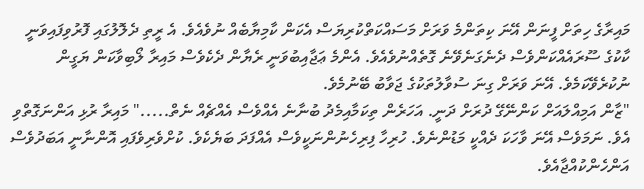މައިރާގެ ހިތަށް ފީނަން އޭނަ ކިތަންމެ ވަރަށް މަސައްކަތްކުރިޔަސް އެކަން ކާމިޔާބެއް ނުވެއެވެ. އެ ރީތި ދެލޮލުގައި ފޮރުވިފައިވަނީ ކާކުގެ ސޫރައެއްކަންވެސް ދެނެގަނެވޭނެ ގޮތެއްނުވެއެވެ. އެންމެ ޢަޖާއިބުވަނީ ރެޔާން ދެކެވެސް މައިރާ ލޯބިވާކަން ޔަގީން ނުކުރެވޭކަމެވެ. އޭނަ ވަރަށް ގިނަ ސުވާލުތަކުގެ ޖަވާބު ބޭނުމެވެ.
"ޒާން އަމިއްލައަށް ކަންނޭގޭ ދުރަށް ދަނީ. އަހަރެން ތިކަމާއިމެދު ބުނާނެ އެއްވެސް އެއްޗެއް ނެތް....." މައިރާ ރުޅި އަންނަގޮތްވި އެވެ. ނަމަވެސް އޭނަ ވާހަކަ ދެއްކީ މަޑުންނެވެ. ހުރިހާ ފިރިހެނުންނަކީވެސް އެއްފަދަ ބަޔެކެވެ. ކުށްވެރިވެފައި އޮންނާނީ އަބަދުވެސް އަންހެންކުއްޖާއެވެ.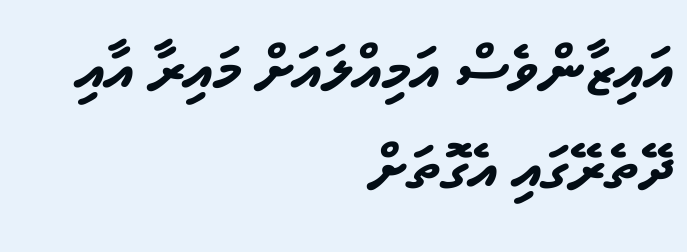އައިޒާންވެސް އަމިއްލައަށް މައިރާ އާއި ދޭތެރޭގައި އެގޮތަށް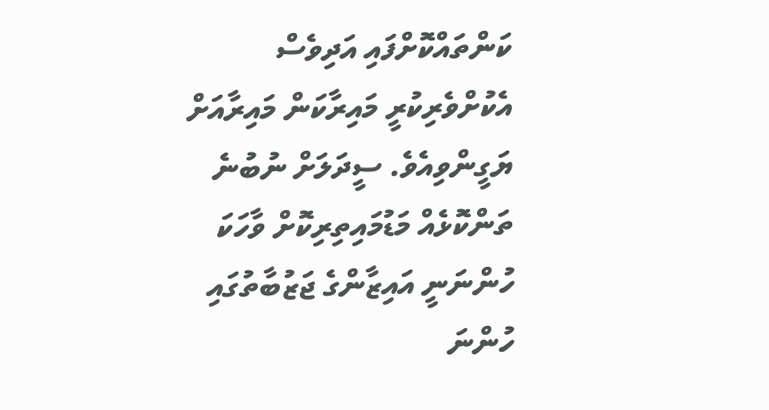ކަންތައްކޮށްފައި އަދިވެސް އެކުށްވެރިކުރީ މައިރާކަން މައިރާއަށް ޔަގީންވިއެވެ. ސީދަލަށް ނުބުނެ ތަންކޮޅެއް މަޑުމައިތިރިކޮށް ވާހަކަ ހުންނަނީ އައިޒާންގެ ޖަޒުބާތުގައި ހުންނަ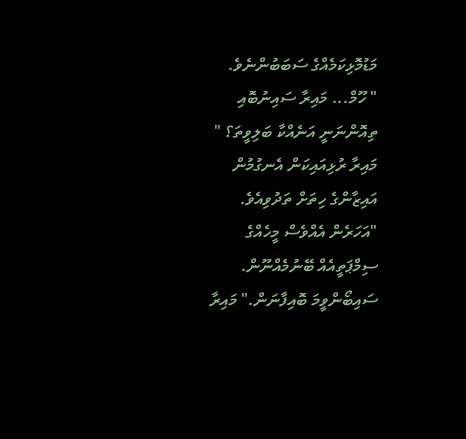މަޑުމޮޅިކަމެއްގެ ސަބަބުންނެވެ.
" ހޫމް... މައިރާ ސައިނުބޮއި ތިއޮންނަނީ އަނެއްކާ ބަލިވީތަ؟ " މައިރާ ރުޅިއައިކަން އެނގުމުން އައިޒާންގެ ހިތަށް ތަދުވިއެވެ.
"އަހަރެން އެއްވެސް މީހެއްގެ ސިމްޕަތީއެއް ބޭނުމެއްނޫން. ސައިބޯންވީމަ ބޮއިފާނަން." މައިރާ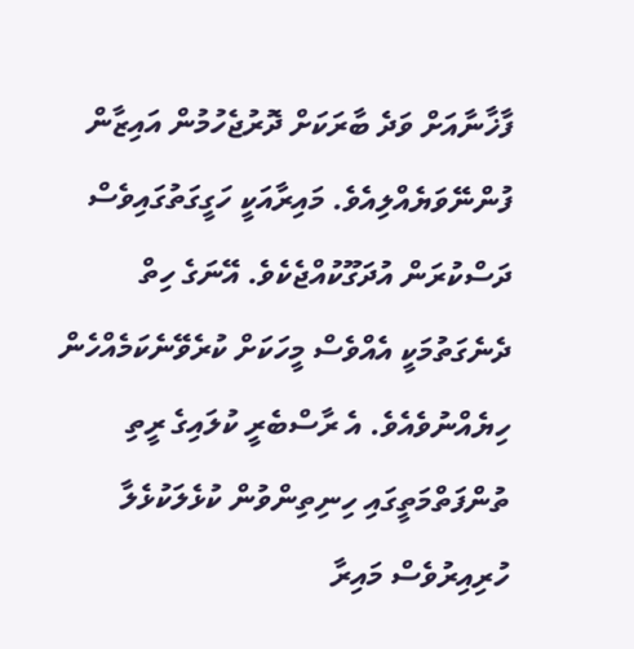ފާޚާނާއަށް ވަދެ ބާރަކަށް ދޮރުޖެހުމުން އައިޒާން ފުންނޭވަޔެއްލިއެވެ. މައިރާއަކީ ހަގީގަތުގައިވެސް ދަސްކުރަން އުދަގޫކުއްޖެކެވެ. އޭނަގެ ހިތް ދެނެގަތުމަކީ އެއްވެސް މީހަކަށް ކުރެވޭނެކަމެއްހެން ހިޔެއްނުވެއެވެ. އެ ރާސްބެރީ ކުލައިގެ ރީތި ތުންފަތްމަތީގައި ހިނިތިންވުން ކުޅެލަކުޅެލާ ހުރިއިރުވެސް މައިރާ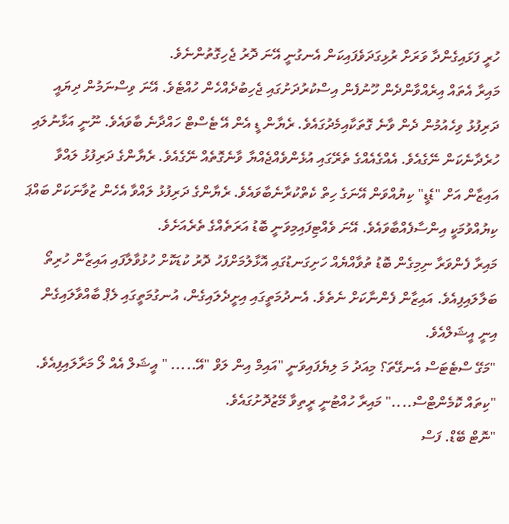ހުރީ ފަޅައިގެންދާ ވަރަށް ރުޅިގަދަވެފައިކަން އެނގުނީ އޭނަ ދޮރު ޖެހިގޮތުންނެވެ.
މައިރާ އެތައް އިރެއްވާންދެން ހޫނުފެން އިސްކުރުދަށުގައި ޖެހިބުދެއްހެން ހުއްޓެވެ. އޭނަ ވިސްނަމުން ދިޔައީ ދަރިފުޅު ވިހެއުމުން ދެން ވާނެ ގޮތަކާއިމެދުގައެވެ. ރެޔާން ޑީ އެން އޭ ޓެސްޓް ހައްދާނެ ބާވައެވެ. ނޫނީ އަޅާނުލައި ހުރެދާނެކަން ނޭގެއެވެ. އެއްގެއެއްގެ ތެރޭގައި އުޅެންވެއްޖެއްޔާ ވާނެގޮތެއް ނޭގެއެވެ. ރެޔާންގެ ދަރިފުޅު ލައްވާ އައިޒާން އަށް "ޑެޑީ" ކިޔުއްވަން އޭނަގެ ހިތް ކެތްކުރާނެބާވައެވެ. ރެޔާންގެ ދަރިފުޅު ލައްވާ އެހެން ޒުވާނަކަށް ބައްޕަ ކިޔުއްވުމަކީ އިންސާފެއްބާވައެވެ. އޭނަ ވެއްޓިފައިމިވަނީ ބޮޑު އަރަތެއްގެ ތެރެއަށެވެ.
މައިރާ ފެންވަރާ ނިމިގެން ބޮޑު ތުވާއްޔެއް ހަށިގަނޑުގައި އޮޅާލުމަށްފަހު ދޮރު ކުޑަކޮށް ހުޅުވާލާފައި އައިޒާން ހުރިތޯ ބަލާލައިފިއެވެ. އައިޒާން ފެންނާކަށް ނެތެވެ. އެނދުމަތީގައި އިށީދެލައިގެން، އުނގުމަތީގައި ލެޕް ބާއްވާލައިގެން އިނީ އީޝަލްއެވެ.
"މަގޭ ސްޓެޓަސް އެނގޭތަ؟ މިއަދު މަ ލިޔެފައިވަނީ "އައިމް އިން ލަވް "އޭ..... " އީޝަލް އެއް ލޯ މަރާލައިފިއެވެ.
"ކިތައް ކޮމެންޓްސް...." މައިރާ ހުއްޓުނީ ރީތިވާ މޭޒުދޮށުގައެވެ.
"ނޮޓް ބޭޑް. ފަސް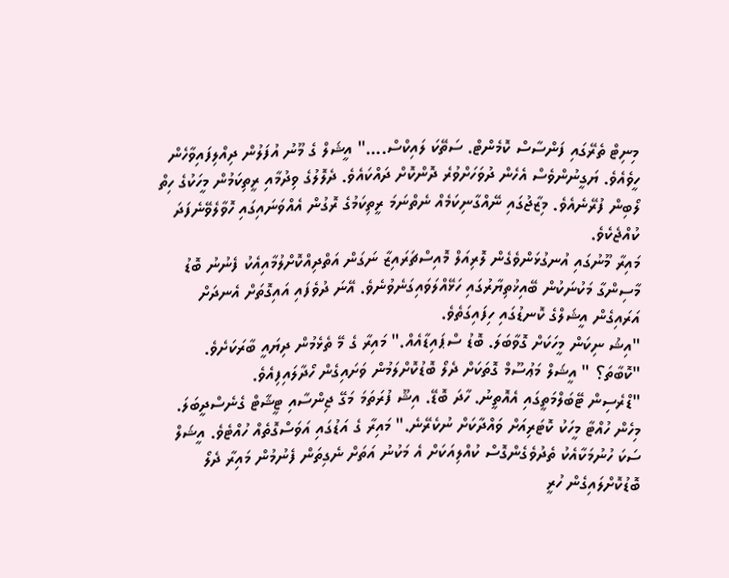މިނިޓް ތެރޭގައި ފަންސާސް ކޮމެންޓް. ސަތޭކަ ލައިކްސް...." އީޝަލް ގެ މޫނު އުފަލުން ދިއްލިފައިވާހެން ހީވެއެވެ. ޔަގީނުންވެސް އެހެން ދުވަހަށްވުރެ ދޮންކޮށް ދައްކައެވެ. ދެލޮލުގެ ވިދުމާއި ރީތިކަމުން މީހަކުގެ ހިތް ލޯބިން ފުރޭނެއެވެ. މިޒާޖުގައި ނޭއްގާނިކަމެއް ނެތްނަމަ ރީތިކަމުގެ ރޮގުން އެއްވަނައިގައި ހޮވާލެވޭނެފަދަ ކުއްޖެކެވެ.
މައިރާ މޫނުގައި އުނގުޅަންވެގެން ލޮރިއަލް މޮއިސްޗަރައިޒާ ނަގަން އަތްދިއްކޮށްލުމާއިއެކު ފެނުނު ބޮޑު މާސިންގާ މަކުނަކުން ބޭއިޚުތިޔާރުގައި ހަޅޭއްލަވައިގަނެވުނެވެ. އޭނަ ދުވެފައި އައިގޮތަށް އެނދަށް އަރައިގެން އީޝަލްގެ ކޮނޑުގައި ހިފައިގަތެވެ.
"އިޝު ނިކަން މީހަކަށް ގޮވާބަލަ. ބޮޑު ސްޕައިޑާއެއް." މައިރާ ގެ މޭ ތެޅެމުން ދިޔައީ ބާރަކަށެވެ.
"ކޮބާތަ؟ " އީޝަލް މަޢުސޫމް ގޮތަކަށް ދެލޯ ބޮޑުކޮށްލަމުން ވަށައިގެން ހޯދާލައިފިއެވެ.
"ޑްރެސިން ޓޭބަލްމަތީގައި އެއޮތީނު. ހާދަ ބޮޑޭ. އިޝޫ ފުރަތަމަ މަގޭ ޖިންސާއި ޓީޝާޓް ގެނެސްދީބަލަ. މިހެން ހުއްޓާ މީހަކު ކޮޓަރިއަށް ވައްދާކަށް ނުކެރޭނެ." މައިރާ ގެ އަޑުގައި އަވަސްގޮތެއް ހުއްޓެވެ. އީޝަލް ސަކަ ހުނުމަކާއެކު ތެދުވެގެންގޮސް ކުއްލިއަކަށް އެ މަކުނު އަތަށް ނެގިތަން ފެނުމުން މައިރާ ދެލޯ ބޮޑުކޮށްލައިގެން ހުރީ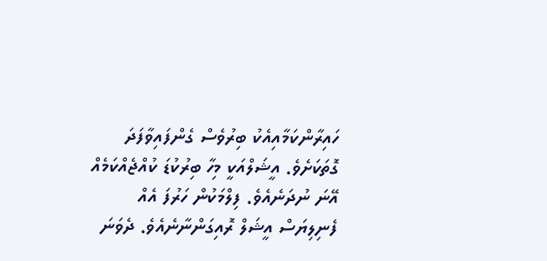ހައިރާންކަމާއިއެކު ބިރުވެސް ގެންފައިވާފަދަ ގޮތަކަށެވެ. އީޝަލްއަކީ މިހާ ބިރުކުޑަ ކުއްޖެއްކަމެއް އޭނަ ނުދަނެއެވެ. ފިލްމަކުން ހަރުފަ އެއް ފެނިލިޔަސް އީޝަލް ރޮއިގަންނާނެއެވެ. ދެވަނަ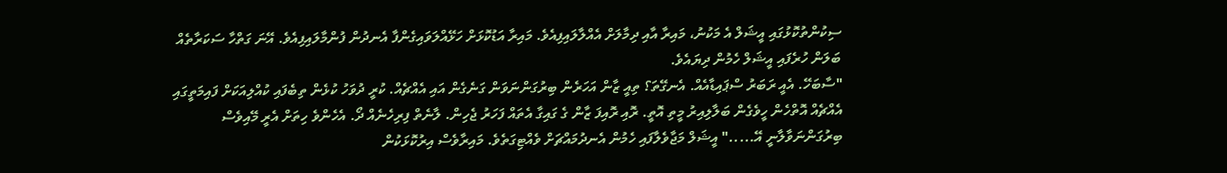ސިކުންތުކޮޅުގައި އީޝަލް އެ މަކުނު، މައިރާ އާއި ދިމާލަށް އެއްލާލައިފިއެވެ. މައިރާ އަޑުކޮޅަށް ހަޅޭއްލަވައިގެންފާ އެނދުން ފުންމާލައިފިއެވެ. އޭނަ ގަތްހާ ސަކަރާތެއް ބަލަން ހުރެފައި އީޝަލް ހެމުން ދިޔައެވެ.
"ސާބަހޭ. އެއީ ރަބަރު ސްޕައިޑާއެއް. އެނގޭތަ؟ ތިއީ ޒާން އަހަރެން ބިރުގަންނަވަން ގަނެގެން އައި އެއްޗެއް. ކުރީ ދުވަހު ކުޅެން ތިބެފައި ކުއްލިއަކަށް ފައިމަތީގައި އެއްޗެއް އޮތްހެން ހީވެގެން ބަލާލިއިރު މީތި އޮތީ. ރޮއި ރޮއިފަ ޒާން ގެ ގައިގާ އެތައް ފަހަރު ޖެހިން. ލާނެތް ފިރިހެނެއް ދޯ. އެހެންވެ ހިތަށް އެރީ މޭއިވެސް ބިރުގަންނަވާލާނީ އޭ....." އީޝަލް މަޖާވެލާފައި ހެމުން އެނދުމައްޗަށް ވެއްޓިގަތެވެ. މައިރާވެސް އިރުކޮޅަކުން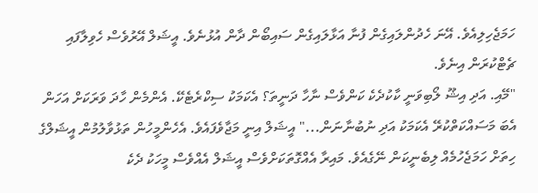ހަމަޖެހިލިއެވެ. އޭނަ ހެދުންލައިގެން ފުނާ އަޅާލައިގެން ސައިބޯން ދާން އުޅުނެވެ. އީޝަލް އޭރުވެސް ހެވިލާފައި ޗެޓްކުރަން އިނެވެ.
"މޭއި. އަދި އިޝޫ ލޯބިވަނީ ކާކުދެކެ ކަންވެސް ނާހާ ދަނީތަ؟ އެކަމަކު ސިކްރެޓެކޭ. އެންމެން ހާދަ ވަރަކަށް އަހަން އެބަ މަސައްކަތްކުރޭ އެކަމަކު އަދި ނުބުނާނަން..." އީޝަލް އިނީ މަޖާވެފައެވެ. އެހެންމީހުން ތަޅުވާލުމުން އީޝަލްގެ ހިތަށް ހަމަޖެހުމެއް ލިބެނީކަން ނޭގެއެވެ. މައިރާ އެއްގޮތަކަށްވެސް އީޝަލް އެއްވެސް މީހަކު ދެކެ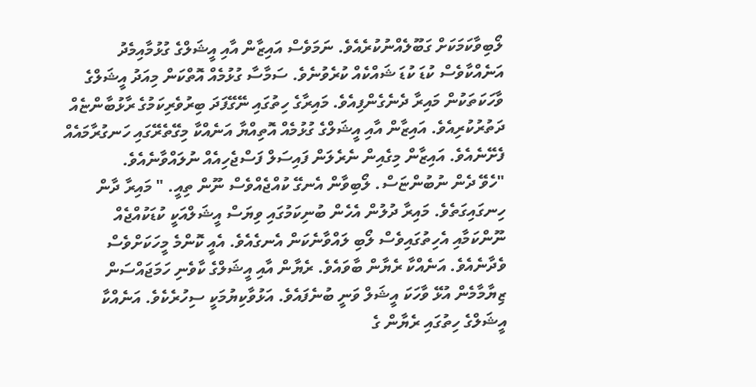ލޯބިވާކަމަކަށް ގަބޫލެއްނުކުރެއެވެ. ނަމަވެސް އައިޒާން އާއި އީޝަލްގެ ގުޅުމާއިމެދު އަނެއްކާވެސް ކުޑަ ކުޑަ ޝައްކެއް ކުރެވުނެވެ. ސަމާސާ ގުޅުމެއް އޮތްކަން މިއަދު އީޝަލްގެ ވާހަކަތަކުން މައިރާ ދެނެގެންފިއެވެ. މައިރާގެ ހިތުގައި ނޭގޭފަދަ ބިރުވެރިކަމުގެ ރާޅުބާންޏެއް ދަތުރުކުރިއެވެ. އައިޒާން އާއި އީޝަލްގެ ގުޅުމެއް އޮތިއްޔާ އަނެއްކާ މިގޭތެރޭގައި ހަނގުރާމައެއް ފެށޭނެއެވެ. އައިޒާން މިގެއިން ނެރެލަން ފައިސަލް ފަސްޖެހިއެއް ނުލައްވާނެއެވެ.
"ހެވޭ ދެން ނުބުންޏަސް. ލޯބިވާން އެނގޭ ކުއްޖެއްވެސް ނޫން ތިއީ. " މައިރާ ދާން ހިނގައިގަތެވެ. މައިރާ ދުލުން އެހެން ބުނިކަމުގައި ވިޔަސް އީޝަލްއަކީ ކުޑަކުއްޖެއް ނޫންކަމާއި އެހިތުގައިވެސް ލޯބި ލައްވާނެކަން އެނގެއެވެ. އެއީ ކޮންމެ މީހަކަށްވެސް ވެދާނެއެވެ. އަނެއްކާ ރެޔާން ބާވައެވެ. ރެޔާން އާއި އީޝަލްގެ ކާވެނި ހަމަޖައްސަން ޒިޔާމާމެން އުޅޭ ވާހަކަ އީޝަލް ވަނީ ބުނެފައެވެ. އަޅުވާކިޔުމަކީ ސިހުރެކެވެ. އަނެއްކާ އީޝަލްގެ ހިތުގައި ރެޔާން ގެ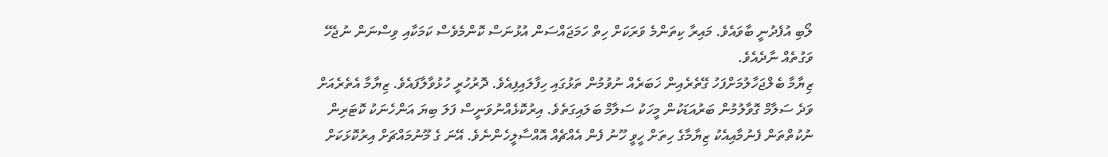ލޯބި އުފެދުނީ ބާވައެވެ. މައިރާ ކިތަންމެ ވަރަކަށް ހިތް ހަމަޖައްސަން އުޅުނަސް ކޮންމެވެސް ކަމަކާއި ވިސްނަން ނުޖެހޭ ވަގުތެއް ނާދެއެވެ.
ޒިޔާމާ ބެލްޖަހާލުމަށްފަހު ގޭތެރެއިން ޚަބަރެއް ނުވުމުން ތަޅުގައި ހިފާލައިފިއެވެ. ދޮރުހުރީ ހުޅުވާލާފައެވެ. ޒިޔާމާ އެތެރެއަށް ވަދެ ސަލާމް ގޮވާލުމުން ބަރުއަޑަކުން މީހަކު ސަލާމް ބަލައިގަތެވެ. އިރުކޮޅެއްނުވަނީސް ފަލަ ބިޔަ އަންހެނަކު ކޮޓަރިން ނުކުތްތަން ފެނުމާއިއެކު ޒިޔާމާގެ ހިތަށް ހީވީ ހޫނު ފެން އެއްޗެއް އޮއްސާލީހެންނެވެ. އޭނަ ގެ މޫނުމައްޗަށް އިރުކޮޅަކަށް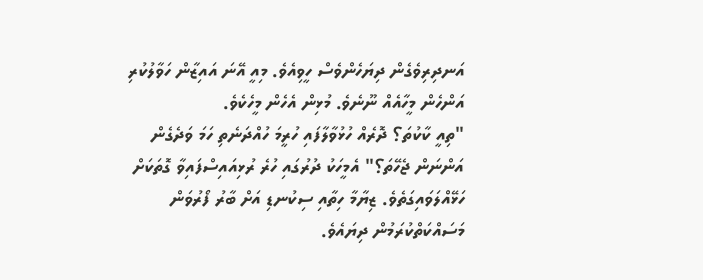އަނދިރިވެގެން ދިޔަހެންވެސް ހީވިއެވެ. މިއީ އޭނަ އައިޒާން ހަވާލުކުރި އަންހެން މީހާއެއް ނޫނެވެ. މުޅިން އެހެން މީހެކެވެ.
"ތިއީ ކާކުތަ؟ ދޮރެއް ހުޅުވާލާފައި ހުރީމަ ހުއްދަނެތި ހަމަ ވަދެގެން އަންނަން ޖެހޭތަ؟" އެމީހަކު ދުރުގައި ހުރެ ރުޅިއައިސްފައިވާ ގޮތަކަށް ހަޅޭއްލަވައިގަތެވެ. ޒިޔާމާ ހިތާއި ސިކުނޑި އަށް ބާރު ފޯރުވަން މަސައްކަތްކުރަމުން ދިޔައެވެ.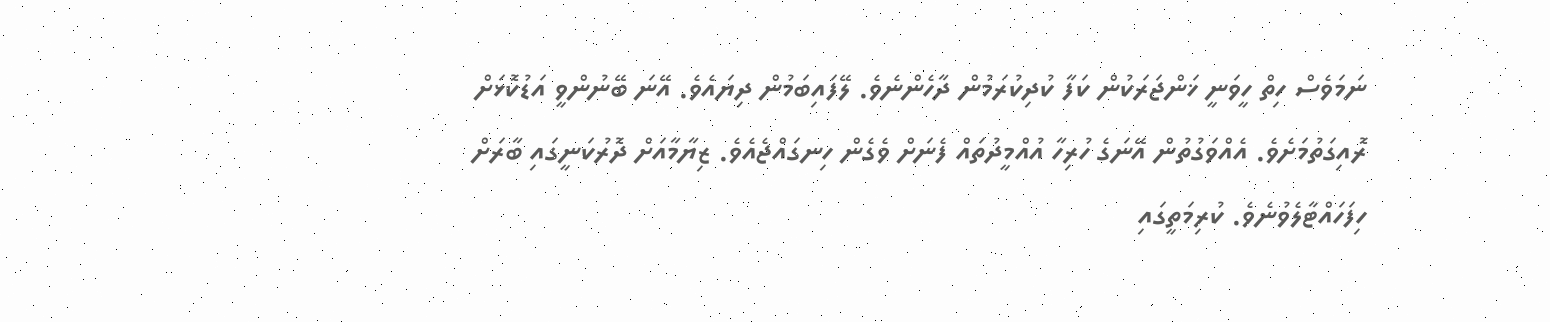ނަމަވެސް ހިތް ހީވަނީ ޚަންޖަރަކުން ކަފާ ކުދިކުރަމުން ދާހެންނެވެ. ލޭފައިބަމުން ދިޔައެވެ. އޭނަ ބޭނުންވީ އަޑުކޮޅަށް ރޮއިގަތުމަށެވެ. އެއްވަގުތުން އޭނަގެ ހުރިހާ އުއްމީދުތައް ފެނަށް ވެގެން ހިނގައްޖެއެވެ. ޒިޔާމާއަށް ދޮރުކަނީގައި ބާރަށް ހިފަހައްޓާލެވުނެވެ. ކުރިމަތީގައި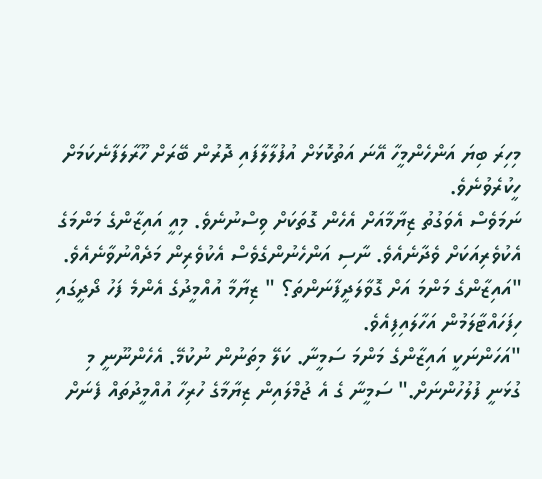މިހިރަ ބިޔަ އަންހެންމީހާ އޭނަ އަތުކޮޅަށް އުފުލާލާފައި ދޮރުން ބޭރަށް ހޫރާލަފާނެކަމަށް ހީކުރެވުނެވެ.
ނަމަވެސް އެވަގުތު ޒިޔާމާއަށް އެހެން ގޮތަކަށް ވިސްނުނެވެ. މިއީ އައިޒާންގެ މަންމަގެ އެކުވެރިއަކަށް ވެދާނެއެވެ. ނާސި އަންހެނުންގެވެސް އެކުވެރިން މަދެއްނުވާނެއެވެ.
"އައިޒާންގެ މަންމަ އަށް ގޮވާލަދީފާނަންތަ؟ " ޒިޔާމާ އުއްމީދުގެ އެންމެ ފަހު ދޯދީގައި ހިފަހައްޓާލަމުން އަހާލައިފިއެވެ.
"އަހަންނަކީ އައިޒާންގެ މަންމަ ސަމީނާ. ކަލޭ މިތަނުން ނުކުމޭ. އެހެންނޫނީ މި ގުޅަނީ ފުލުހުންނަށް." ސަމީނާ ގެ އެ ޖުމްލައިން ޒިޔާމާގެ ހުރިހާ އުއްމީދުތައް ފެނަށް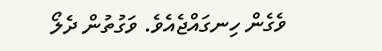ވެގެން ހިނގައްޖެއެވެ. ވަގުތުން ދެލޯ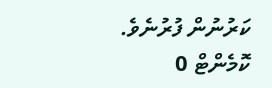ކަރުނުން ފުރުނެވެ.
ކޮމެންޓް 0